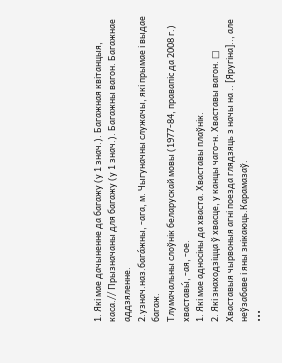1. Які мае дачыненне да багажу (у 1 знач.). Багажная квітанцыя, каса.// Прызначаны для багажу (у 1 знач.). Багажны вагон. Багажнае аддзяленне.
2.узнач.наз.бага́жны, ‑ага, м. Чыгуначны служачы, які прымае і выдае багаж.
Тлумачальны слоўнік беларускай мовы (1977-84, правапіс да 2008 г.)
хваставы́, ‑ая, ‑ое.
1. Які мае адносіны да хваста. Хваставы плаўнік.
2. Які знаходзіцца ў хвасце, у канцы чаго‑н. Хваставы вагон. □ Хваставыя чырвоныя агні поезда глядзяць з начы на .. [Яругіна].., але неўзабаве і яны знікаюць.Карамазаў.
•••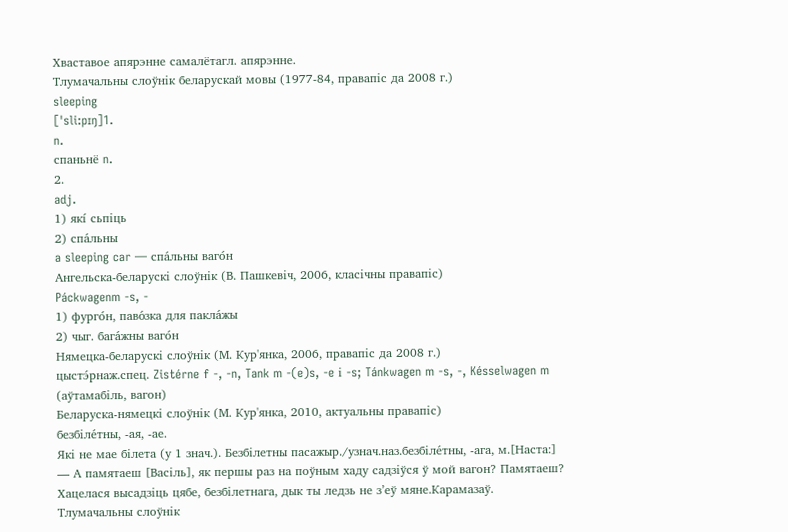Хваставое апярэнне самалётагл. апярэнне.
Тлумачальны слоўнік беларускай мовы (1977-84, правапіс да 2008 г.)
sleeping
[ˈsli:pɪŋ]1.
n.
спаньнё n.
2.
adj.
1) які́ сьпіць
2) спа́льны
a sleeping car — спа́льны ваго́н
Ангельска-беларускі слоўнік (В. Пашкевіч, 2006, класічны правапіс)
Páckwagenm -s, -
1) фурго́н, паво́зка для пакла́жы
2) чыг. бага́жны ваго́н
Нямецка-беларускі слоўнік (М. Кур'янка, 2006, правапіс да 2008 г.)
цыстэ́рнаж.спец. Zistérne f -, -n, Tank m -(e)s, -e і -s; Tánkwagen m -s, -, Késselwagen m (аўтамабіль, вагон)
Беларуска-нямецкі слоўнік (М. Кур'янка, 2010, актуальны правапіс)
безбіле́тны, ‑ая, ‑ае.
Які не мае білета (у 1 знач.). Безбілетны пасажыр./узнач.наз.безбіле́тны, ‑ага, м.[Наста:] — А памятаеш [Васіль], як першы раз на поўным хаду садзіўся ў мой вагон? Памятаеш? Хацелася высадзіць цябе, безбілетнага, дык ты ледзь не з’еў мяне.Карамазаў.
Тлумачальны слоўнік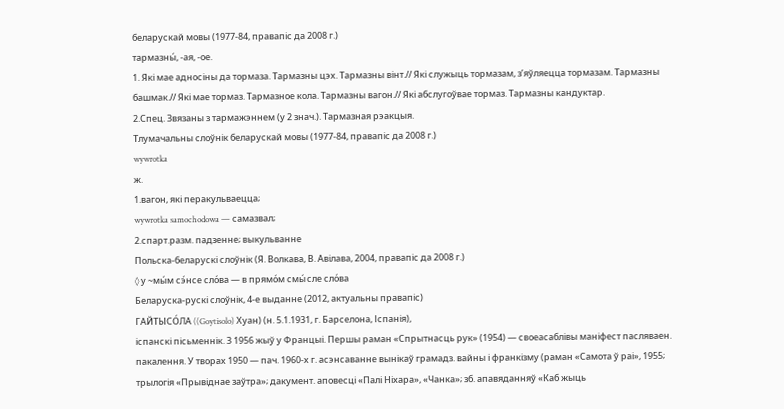беларускай мовы (1977-84, правапіс да 2008 г.)
тармазны́, ‑ая, ‑ое.
1. Які мае адносіны да тормаза. Тармазны цэх. Тармазны вінт.// Які служыць тормазам, з’яўляецца тормазам. Тармазны башмак.// Які мае тормаз. Тармазное кола. Тармазны вагон.// Які абслугоўвае тормаз. Тармазны кандуктар.
2.Спец. Звязаны з тармажэннем (у 2 знач.). Тармазная рэакцыя.
Тлумачальны слоўнік беларускай мовы (1977-84, правапіс да 2008 г.)
wywrotka
ж.
1.вагон, які перакульваецца;
wywrotka samochodowa — самазвал;
2.спарт.разм. падзенне; выкульванне
Польска-беларускі слоўнік (Я. Волкава, В. Авілава, 2004, правапіс да 2008 г.)
◊ у ~мы́м сэ́нсе сло́ва — в прямо́м смы́сле сло́ва
Беларуска-рускі слоўнік, 4-е выданне (2012, актуальны правапіс)
ГАЙТЫСО́ЛА ((Goytisolo) Хуан) (н. 5.1.1931, г. Барселона, Іспанія),
іспанскі пісьменнік. З 1956 жыў у Францыі. Першы раман «Спрытнасць рук» (1954) — своеасаблівы маніфест пасляваен. пакалення. У творах 1950 — пач. 1960-х г. асэнсаванне вынікаў грамадз. вайны і франкізму (раман «Самота ў раі», 1955; трылогія «Прывіднае заўтра»; дакумент. аповесці «Палі Ніхара», «Чанка»; зб. апавяданняў «Каб жыць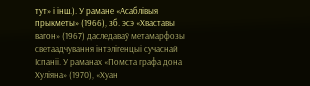тут» і інш.). У рамане «Асаблівыя прыкметы» (1966), зб. эсэ «Хваставы вагон» (1967) даследаваў метамарфозы светаадчування інтэлігенцыі сучаснай Іспаніі. У раманах «Помста графа дона Хуліяна» (1970), «Хуан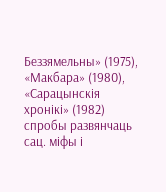Беззямельны» (1975), «Макбара» (1980), «Сарацынскія хронікі» (1982) спробы развянчаць сац. міфы і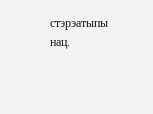стэрэатыпы нац.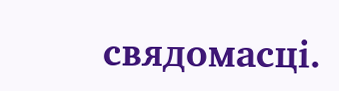свядомасці.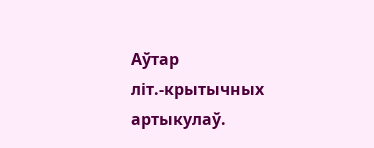Аўтар літ.-крытычных артыкулаў.